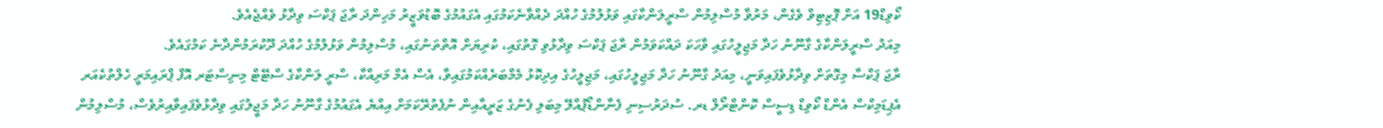ކޯވިޑް19 އަށް ޕޮޒިޓިވް ވެގެން، މަރުވާ މުސްލިމުން ސްރީލަންކާގައި ވަޅުލުމުގެ ހުއްދަ ދެއްވާނެކަމުގައި އެގައުމުގެ ބޮޑުވަޒީރު މަހިންދަ ރާޖަ ޕަކްސަ ވިދާޅު ވެއްޖެއެވެ.
މިއަދު ސްރީލަންކާގެ ގާނޫނު ހަދާ މަޖިލީހުގައި ވާހަކަ ދައްކަވަމުން ރާޖަ ޕަކްސަ ވިދާޅުވި ގޮތުގައި، ކުރިޔަށް އޮތްތަނުގައި، މުސްލިމުން ވަޅުލުމުގެ ހުއްދަ ދޫކުރަމުންދާނެ ކަމުގައެވެ.
ރާޖަ ޕަކްސާ މިގޮތަށް ވިދާޅުވެފައިވަނީ، މިއަދު ގާނޫނު ހަދާ މަޖިލީހުގައި، މަޖިލީހުގެ އިދިކޮޅު މެމްބަރެއްކަމުގައިވާ، އެސް އެމް މަރިއްކާ، ސްރީ ލަންކާގެ ސްޓޭޓް މިނިސްޓަރ އޮފް ޕްރައިމަރީ ހެލްތުކެއަރ އެޕިޑަމިކްސް އެންޑް ކޯވިޑް ޑިސީސް ކޮންޓްރޯލް ޑރ. ސުދަރުސިނި ފެނާންޑޯޕުއްލޭ މިބަލި ފެނުގެ ޒަރީއާއިން ނުފެތުރޭކަމަށް އިއްޔެ އެގައުމުގެ ގާނޫނު ހަދާ މަޖީލުގައި ވިދާޅުވެފައިވާއިރުވެސް، މުސްލިމުން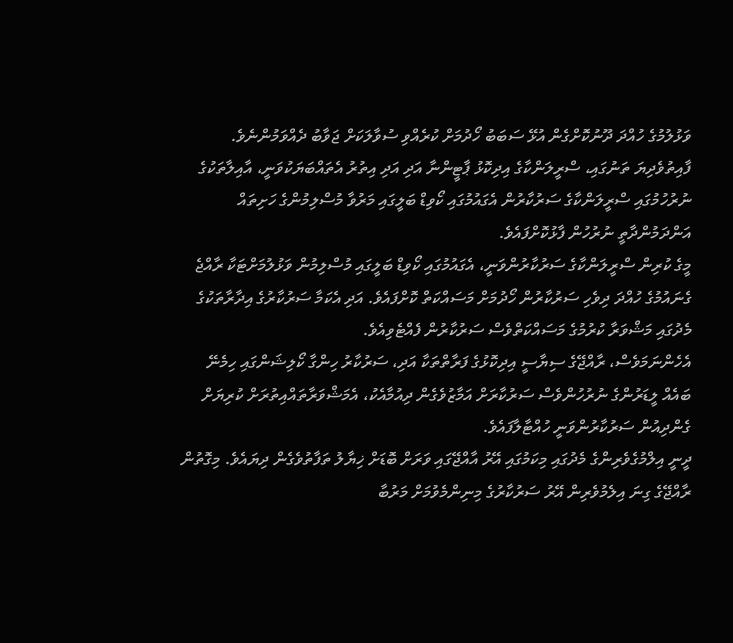ވަޅުލުމުގެ ހުއްދަ ދޫނުކޮށްގެން އުޅޭ ސަބަބު ހޯދުމަށް ކުރެއްވި ސުވާލަކަށް ޖަވާބު ދެއްވަމުންނެވެ.
ފާއިތުވެދިޔަ ތަނުގައި، ސްރީލަންކާގެ އިދިކޮޅު ޕާޓީންނާ އަދި އަދި އިތުރު އެތައްބަޔަކުވަނީ، އާއިލާތަކުގެ ނުރުހުމުގައި ސްރީލަންކާގެ ސަރުކާރުން އެގައުމުގައި ކޯވިޑް ބަލީގައި މަރުވާ މުސްލިމުންގެ ހަށިތައް އަންދަމުންދާތީ ނުރުހުން ފާޅުކޮށްފައެވެ.
މީގެ ކުރިން ސްރީލަންކާގެ ސަރުކާރުންވަނީ، އެގައުމުގައި ކޯވިޑް ބަލީގައި މުސްލިމުން ވަޅުލުމަށްޓަކާ ރާއްޖެ ގެނައުމުގެ ހުއްދަ ދިވެހި ސަރުކާރުން ހޯދުމަށް މަސައްކަތް ކޮށްފައެވެ. އަދި އެކަމާ ސަރުކާރުގެ އިދާރާތަކުގެ މެދުގައި މަޝްވަރާ ކުރުމުގެ މަސައްކަތްވެސް ސަރުކާރުން ފެއްޓެވިއެވެ.
އެހެންނަމަވެސް، ރާއްޖޭގެ ސިޔާސީ އިދިކޮޅުގެ ފަރާތްތަކާ އަދި، ސަރުކާރު ހިންގާ ކޯލިޝަންގައި ހިމެނޭ ބައެއް ލީޑަރުންގެ ނުރުހުންވެސް ސަރުކާރަށް އަމާޒުވެގެން ދިއުމާއެކު، އެމަޝްވަރާތައްއިތުރަށް ކުރިޔަށް ގެންދިއުން ސަރުކާރުންވަނީ ހުއްޓާލާފައެވެ.
ދީނީ އިލްމުގެވެރިންގެ މެދުގައި މިކަމުގައި އޭރު އާއްޖޭގައި ވަރަށް ބޮޑަށް ޚިޔާލު ތަފާތުވެގެން ދިޔައެވެ. މިގޮތުން ރާއްޖޭގެ ގިނަ އިލެމުވެރިން އޭރު ސަރުކާރުގެ މިނިންމެވުމަށް މަރުބާ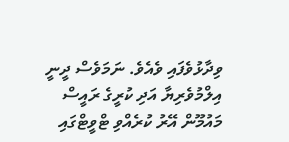ވިދާޅުވެފައި ވެއެވެ. ނަމަވެސް ދީނީ އިލްމުވެރިޔާ އަދި ކުރީގެ ރައީސް މައުމޫން އޭރު ކުރެއްވި ޓްވީޓްގައި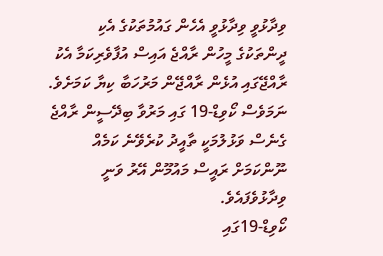ވިދާޅުވީ ވިދާޅުވީ އެހެން ގައުމުތަކުގެ އެކި ދީންތަކުގެ މީހުން ރާއްޖެ އައިސް އުފާވެރިކަމާ އެކު ރާއްޖޭގައި އުޅެން ރާއްޖޭން މަރުހަބާ ކިޔާ ކަމަށެވެ. ނަމަވެސް ކޯވިޑް-19 ގައި މަރުވާ ބިދޭސީން ރާއްޖެ ގެނެސް ވަޅުލުމަކީ ތާއީދު ކުރެވޭނެ ކަމެއް ނޫންކަމަށް ރައީސް މައުމޫން އޭރު ވަނީ ވިދާޅުވެފައެވެ.
ކޯވިޑް-19ގައި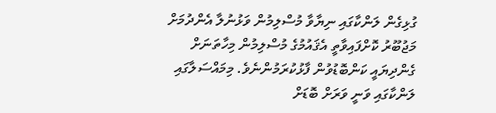ގުޅިގެން ލަންކާގައި ނިޔާވާ މުސްލިމުން ވަޅުނުލާ އެންދުމަށް މަޖުބޫރު ކޮށްފައިވާތީ އެޤައުމުގެ މުސްލިމުން މިހާތަނަށް ގެންދިޔައީ ކަންބޮޑުވުން ފާޅުކުރަމުންނެވެ. މިމައްސަލާގައި ލަންކާގައި ވަނީ ވަރަށް ބޮޑަށް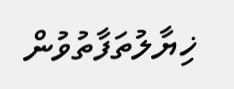ޚިޔާލުތަފާތުވުން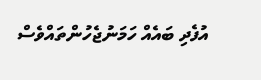އުފެދި ބައެއް ހަމަނުޖެހުންތައްވެސް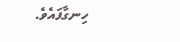ހިނގާފައެވެ.